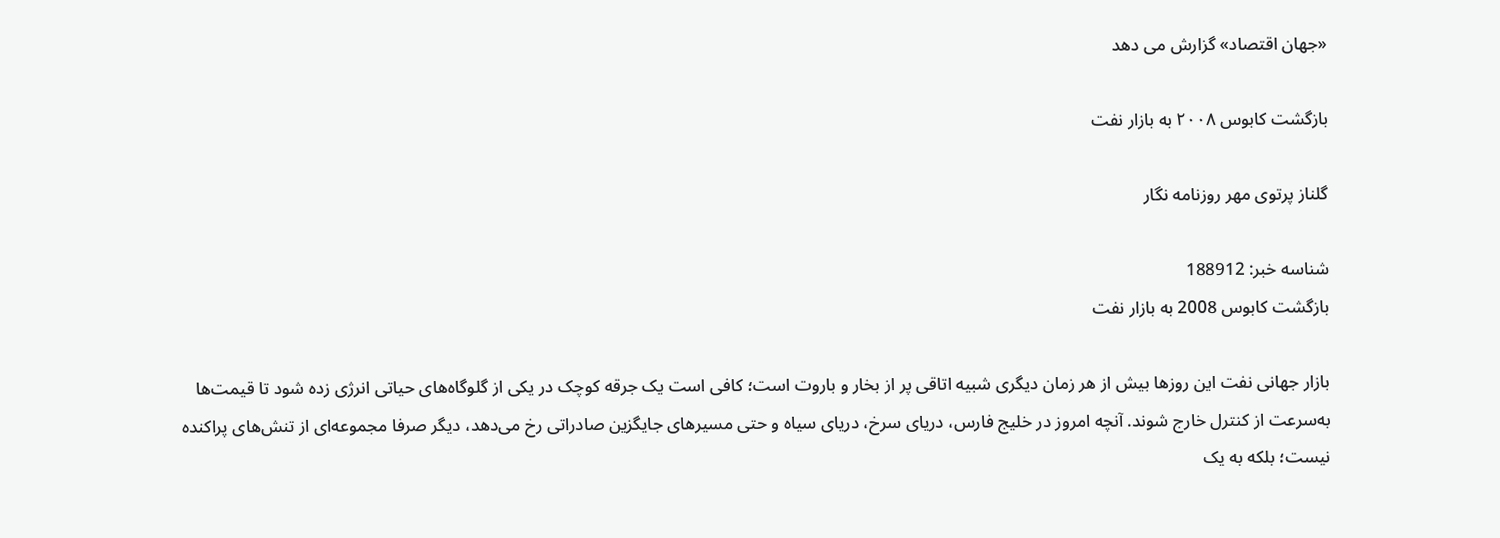«جهان اقتصاد» گزارش می دهد

بازگشت کابوس ۲۰۰۸ به بازار نفت

گلناز پرتوی مهر روزنامه نگار

شناسه خبر: 188912
بازگشت کابوس 2008 به بازار نفت

بازار جهانی نفت این روزها بیش از هر زمان دیگری شبیه اتاقی پر از بخار و باروت است؛ کافی است یک جرقه کوچک در یکی از گلوگاه‌های حیاتی انرژی زده شود تا قیمت‌ها به‌سرعت از کنترل خارج شوند. آنچه امروز در خلیج فارس، دریای سرخ، دریای سیاه و حتی مسیرهای جایگزین صادراتی رخ می‌دهد، دیگر صرفا مجموعه‌ای از تنش‌های پراکنده نیست؛ بلکه به یک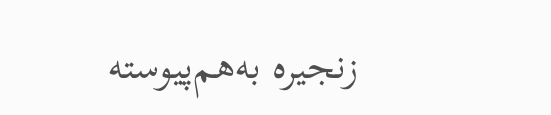زنجیره به‌هم‌پیوسته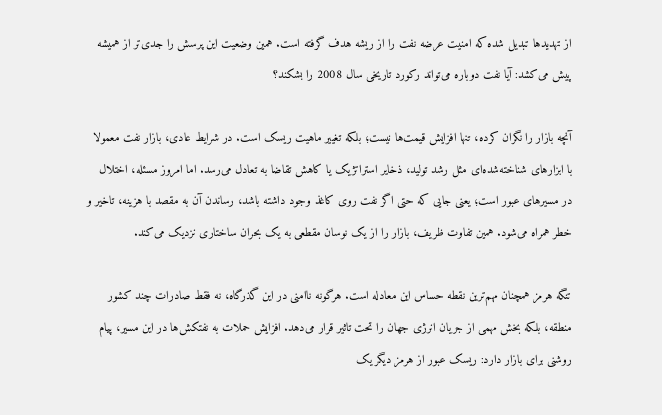از تهدیدها تبدیل شده که امنیت عرضه نفت را از ریشه هدف گرفته است. همین وضعیت این پرسش را جدی‌تر از همیشه پیش می‌کشد: آیا نفت دوباره می‌تواند رکورد تاریخی سال 2008 را بشکند؟

آنچه بازار را نگران کرده، تنها افزایش قیمت‌ها نیست؛ بلکه تغییر ماهیت ریسک است. در شرایط عادی، بازار نفت معمولا با ابزارهای شناخته‌شده‌ای مثل رشد تولید، ذخایر استراتژیک یا کاهش تقاضا به تعادل می‌رسد. اما امروز مسئله، اختلال در مسیرهای عبور است؛ یعنی جایی که حتی اگر نفت روی کاغذ وجود داشته باشد، رساندن آن به مقصد با هزینه، تاخیر و خطر همراه می‌شود. همین تفاوت ظریف، بازار را از یک نوسان مقطعی به یک بحران ساختاری نزدیک می‌کند.

تنگه هرمز همچنان مهم‌ترین نقطه حساس این معادله است. هرگونه ناامنی در این گذرگاه، نه فقط صادرات چند کشور منطقه، بلکه بخش مهمی از جریان انرژی جهان را تحت تاثیر قرار می‌دهد. افزایش حملات به نفتکش‌ها در این مسیر، پیام روشنی برای بازار دارد: ریسک عبور از هرمز دیگر یک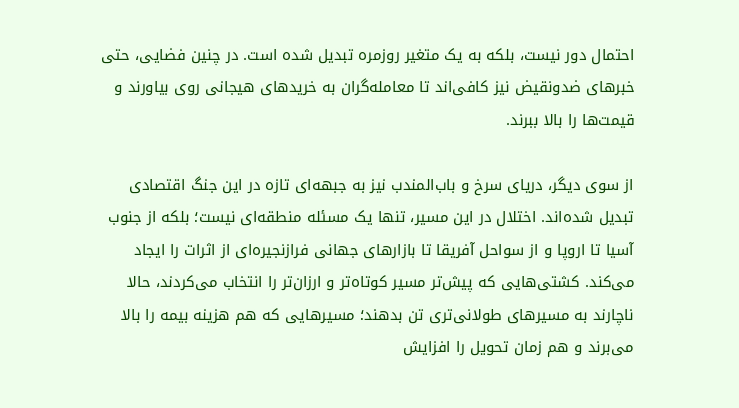احتمال دور نیست، بلکه به یک متغیر روزمره تبدیل شده است. در چنین فضایی، حتی خبرهای ضدونقیض نیز کافی‌اند تا معامله‌گران به خریدهای هیجانی روی بیاورند و قیمت‌ها را بالا ببرند.

از سوی دیگر، دریای سرخ و باب‌المندب نیز به جبهه‌ای تازه در این جنگ اقتصادی تبدیل شده‌اند. اختلال در این مسیر، تنها یک مسئله منطقه‌ای نیست؛ بلکه از جنوب آسیا تا اروپا و از سواحل آفریقا تا بازارهای جهانی فرازنجیره‌ای از اثرات را ایجاد می‌کند. کشتی‌هایی که پیش‌تر مسیر کوتاه‌تر و ارزان‌تر را انتخاب می‌کردند، حالا ناچارند به مسیرهای طولانی‌تری تن بدهند؛ مسیرهایی که هم هزینه بیمه را بالا می‌برند و هم زمان تحویل را افزایش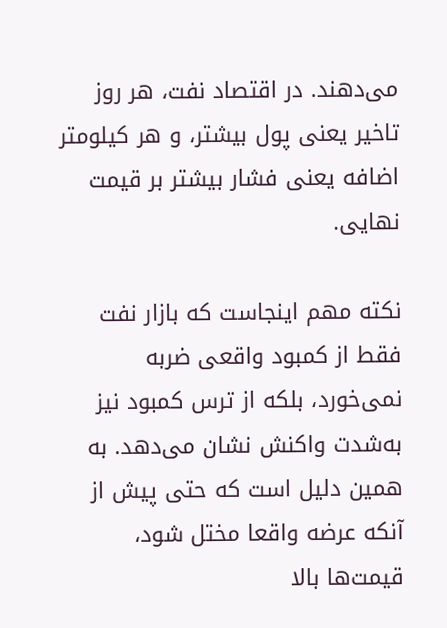می‌دهند. در اقتصاد نفت، هر روز تاخیر یعنی پول بیشتر، و هر کیلومتر اضافه یعنی فشار بیشتر بر قیمت نهایی.

نکته مهم اینجاست که بازار نفت فقط از کمبود واقعی ضربه نمی‌خورد، بلکه از ترس کمبود نیز به‌شدت واکنش نشان می‌دهد. به همین دلیل است که حتی پیش از آنکه عرضه واقعا مختل شود، قیمت‌ها بالا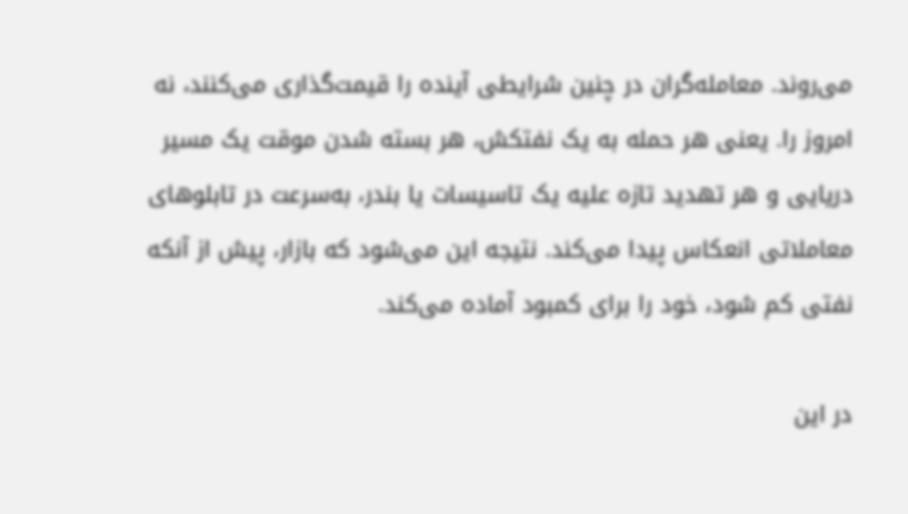می‌روند. معامله‌گران در چنین شرایطی آینده را قیمت‌گذاری می‌کنند، نه امروز را. یعنی هر حمله به یک نفتکش، هر بسته شدن موقت یک مسیر دریایی و هر تهدید تازه علیه یک تاسیسات یا بندر، به‌سرعت در تابلوهای معاملاتی انعکاس پیدا می‌کند. نتیجه این می‌شود که بازار، پیش از آنکه نفتی کم شود، خود را برای کمبود آماده می‌کند.

در این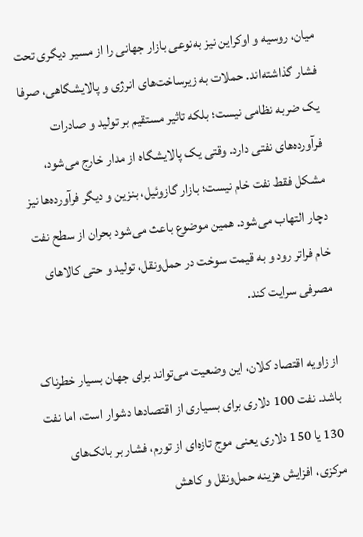میان، روسیه و اوکراین نیز به‌نوعی بازار جهانی را از مسیر دیگری تحت فشار گذاشته‌اند. حملات به زیرساخت‌های انرژی و پالایشگاهی، صرفا یک ضربه نظامی نیست؛ بلکه تاثیر مستقیم بر تولید و صادرات فرآورده‌های نفتی دارد. وقتی یک پالایشگاه از مدار خارج می‌شود، مشکل فقط نفت خام نیست؛ بازار گازوئیل، بنزین و دیگر فرآورده‌ها نیز دچار التهاب می‌شود. همین موضوع باعث می‌شود بحران از سطح نفت خام فراتر رود و به قیمت سوخت در حمل‌ونقل، تولید و حتی کالاهای مصرفی سرایت کند.

از زاویه اقتصاد کلان، این وضعیت می‌تواند برای جهان بسیار خطرناک باشد. نفت 100 دلاری برای بسیاری از اقتصادها دشوار است، اما نفت 130 یا 150 دلاری یعنی موج تازه‌ای از تورم، فشار بر بانک‌های مرکزی، افزایش هزینه حمل‌ونقل و کاهش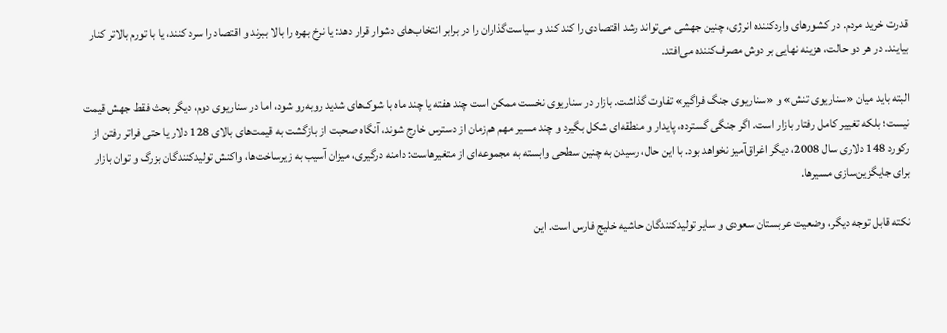قدرت خرید مردم. در کشورهای واردکننده انرژی، چنین جهشی می‌تواند رشد اقتصادی را کند کند و سیاست‌گذاران را در برابر انتخاب‌های دشوار قرار دهد: یا نرخ بهره را بالا ببرند و اقتصاد را سرد کنند، یا با تورم بالاتر کنار بیایند. در هر دو حالت، هزینه نهایی بر دوش مصرف‌کننده می‌افتد.

البته باید میان «سناریوی تنش» و «سناریوی جنگ فراگیر» تفاوت گذاشت. بازار در سناریوی نخست ممکن است چند هفته یا چند ماه با شوک‌های شدید روبه‌رو شود، اما در سناریوی دوم، دیگر بحث فقط جهش قیمت نیست؛ بلکه تغییر کامل رفتار بازار است. اگر جنگی گسترده، پایدار و منطقه‌ای شکل بگیرد و چند مسیر مهم هم‌زمان از دسترس خارج شوند، آنگاه صحبت از بازگشت به قیمت‌های بالای 128 دلار یا حتی فراتر رفتن از رکورد 148 دلاری سال 2008، دیگر اغراق‌آمیز نخواهد بود. با این حال، رسیدن به چنین سطحی وابسته به مجموعه‌ای از متغیرهاست: دامنه درگیری، میزان آسیب به زیرساخت‌ها، واکنش تولیدکنندگان بزرگ و توان بازار برای جایگزین‌سازی مسیرها.

نکته قابل توجه دیگر، وضعیت عربستان سعودی و سایر تولیدکنندگان حاشیه خلیج فارس است. این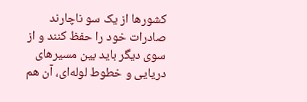کشورها از یک سو ناچارند صادرات خود را حفظ کنند و از سوی دیگر باید بین مسیرهای دریایی و خطوط لوله‌ای، آن هم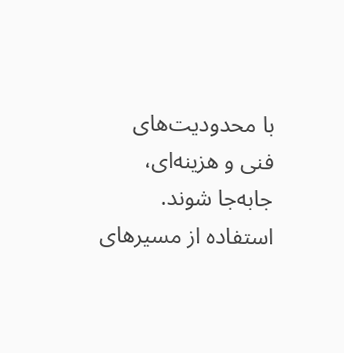با محدودیت‌های فنی و هزینه‌ای، جابه‌جا شوند. استفاده از مسیرهای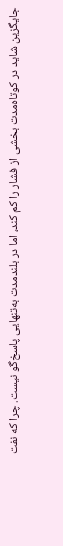جایگزین شاید در کوتاه‌مدت بخشی از فشار را کم کند، اما در بلندمدت به‌تنهایی پاسخ‌گو نیست. چرا که نفت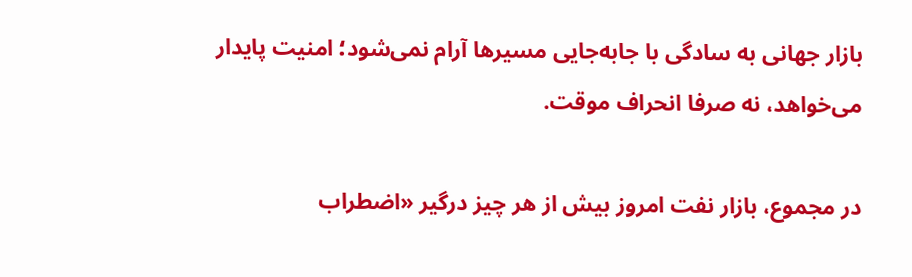بازار جهانی به سادگی با جابه‌جایی مسیرها آرام نمی‌شود؛ امنیت پایدار می‌خواهد، نه صرفا انحراف موقت.

در مجموع، بازار نفت امروز بیش از هر چیز درگیر «اضطراب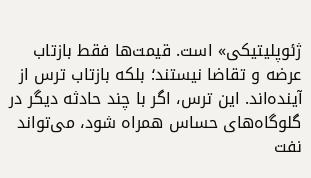ژئوپلیتیکی» است. قیمت‌ها فقط بازتاب عرضه و تقاضا نیستند؛ بلکه بازتاب ترس از آینده‌اند. این ترس، اگر با چند حادثه دیگر در گلوگاه‌های حساس همراه شود، می‌تواند نفت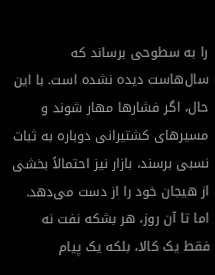را به سطوحی برساند که سال‌هاست دیده نشده است. با این حال، اگر فشارها مهار شوند و مسیرهای کشتیرانی دوباره به ثبات نسبی برسند، بازار نیز احتمالاً بخشی از هیجان خود را از دست می‌دهد. اما تا آن روز، هر بشکه نفت نه فقط یک کالا، بلکه یک پیام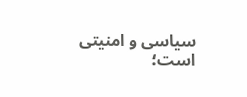سیاسی و امنیتی است؛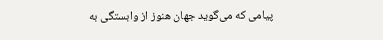پیامی که می‌گوید جهان هنوز از وابستگی به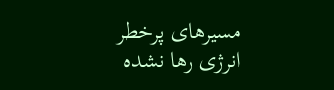مسیرهای پرخطر انرژی رها نشده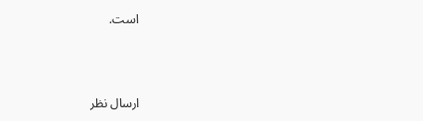است.



ارسال نظر